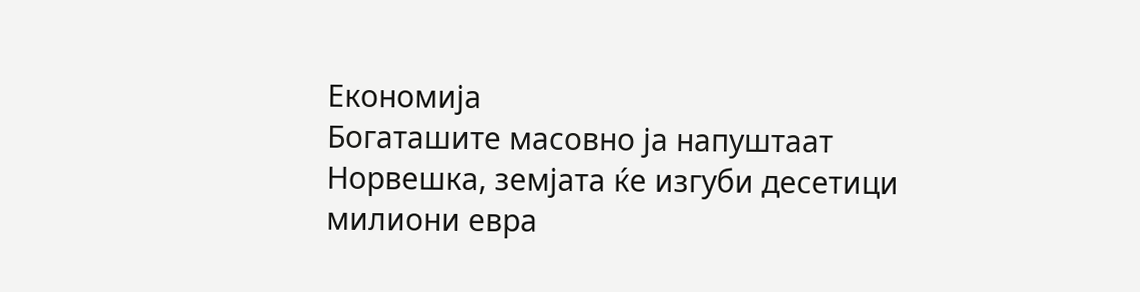Економија
Богаташите масовно ја напуштаат Норвешка, земјата ќе изгуби десетици милиони евра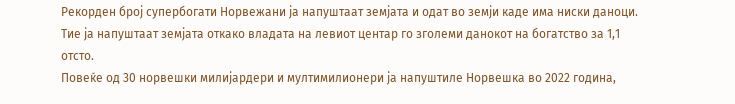Рекорден број супербогати Норвежани ја напуштаат земјата и одат во земји каде има ниски даноци. Тие ја напуштаат земјата откако владата на левиот центар го зголеми данокот на богатство за 1,1 отсто.
Повеќе од 30 норвешки милијардери и мултимилионери ја напуштиле Норвешка во 2022 година,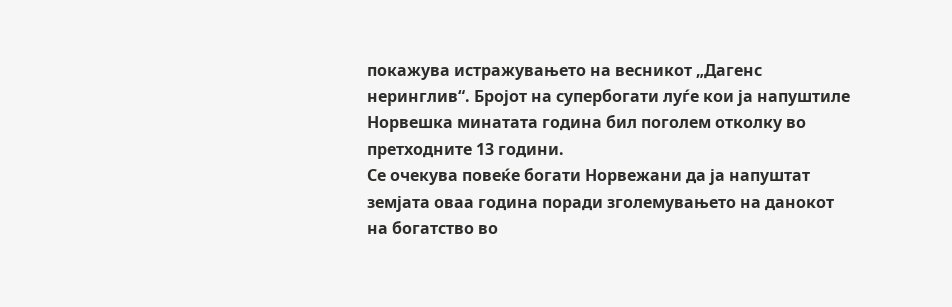покажува истражувањето на весникот „Дагенс неринглив“. Бројот на супербогати луѓе кои ја напуштиле Норвешка минатата година бил поголем отколку во претходните 13 години.
Се очекува повеќе богати Норвежани да ја напуштат земјата оваа година поради зголемувањето на данокот на богатство во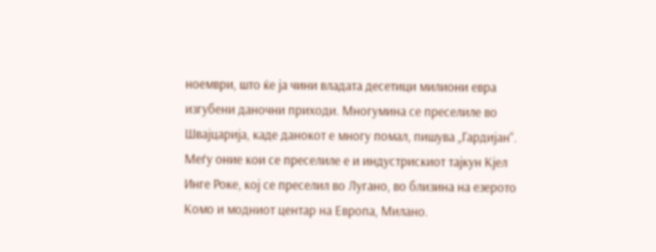ноември, што ќе ја чини владата десетици милиони евра изгубени даночни приходи. Многумина се преселиле во Швајцарија, каде данокот е многу помал, пишува „Гардијан“.
Меѓу оние кои се преселиле е и индустрискиот тајкун Кјел Инге Роке, кој се преселил во Лугано, во близина на езерото Комо и модниот центар на Европа, Милано.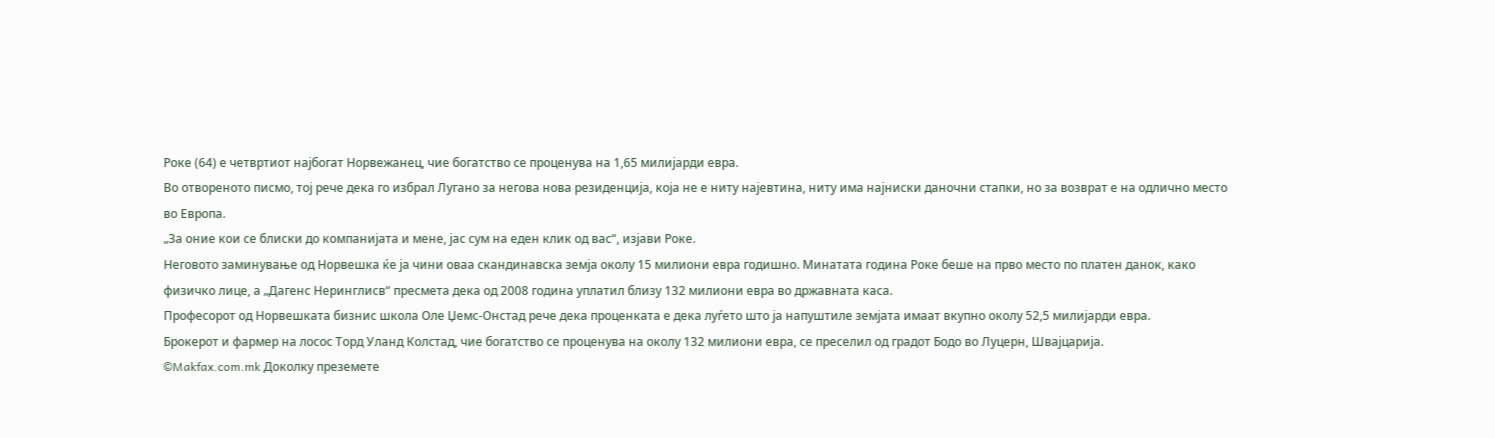Роке (64) е четвртиот најбогат Норвежанец, чие богатство се проценува на 1,65 милијарди евра.
Во отвореното писмо, тој рече дека го избрал Лугано за негова нова резиденција, која не е ниту најевтина, ниту има најниски даночни стапки, но за возврат е на одлично место во Европа.
„За оние кои се блиски до компанијата и мене, јас сум на еден клик од вас“, изјави Роке.
Неговото заминување од Норвешка ќе ја чини оваа скандинавска земја околу 15 милиони евра годишно. Минатата година Роке беше на прво место по платен данок, како физичко лице, а „Дагенс Неринглисв“ пресмета дека од 2008 година уплатил близу 132 милиони евра во државната каса.
Професорот од Норвешката бизнис школа Оле Џемс-Онстад рече дека проценката е дека луѓето што ја напуштиле земјата имаат вкупно околу 52,5 милијарди евра.
Брокерот и фармер на лосос Торд Уланд Колстад, чие богатство се проценува на околу 132 милиони евра, се преселил од градот Бодо во Луцерн, Швајцарија.
©Makfax.com.mk Доколку преземете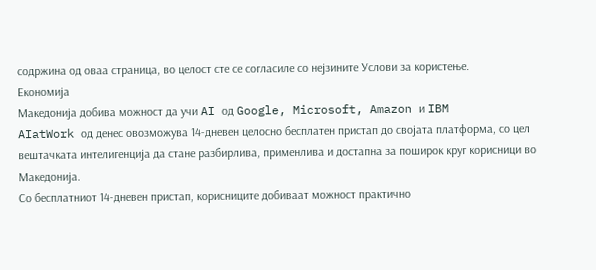содржина од оваа страница, во целост сте се согласиле со нејзините Услови за користење.
Економија
Македонија добива можност да учи AI од Google, Microsoft, Amazon и IBM
AIatWork од денес овозможува 14-дневен целосно бесплатен пристап до својата платформа, со цел вештачката интелигенција да стане разбирлива, применлива и достапна за поширок круг корисници во Македонија.
Со бесплатниот 14-дневен пристап, корисниците добиваат можност практично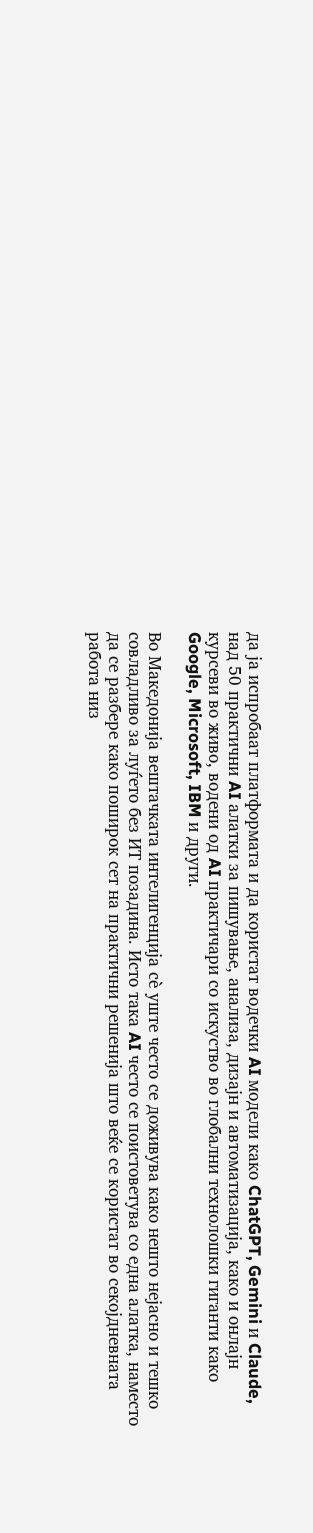да ја испробаат платформата и да користат водечки AI модели како ChatGPT, Gemini и Claude, над 50 практични AI алатки за пишување, анализа, дизајн и автоматизација, како и онлајн курсеви во живо, водени од AI практичари со искуство во глобални технолошки гиганти како Google, Microsoft, IBM и други.

Во Македонија вештачката интелигенција сè уште често се доживува како нешто нејасно и тешко совладливо за луѓето без ИТ позадина. Исто така AI често се поистоветува со една алатка, наместо да се разбере како поширок сет на практични решенија што веќе се користат во секојдневната работа низ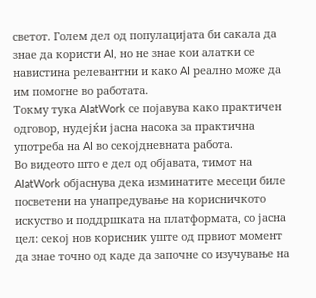светот. Голем дел од популацијата би сакала да знае да користи AI, но не знае кои алатки се навистина релевантни и како AI реално може да им помогне во работата.
Токму тука AIatWork се појавува како практичен одговор, нудејќи јасна насока за практична употреба на AI во секојдневната работа.
Во видеото што е дел од објавата, тимот на AIatWork објаснува дека изминатите месеци биле посветени на унапредување на корисничкото искуство и поддршката на платформата, со јасна цел: секој нов корисник уште од првиот момент да знае точно од каде да започне со изучување на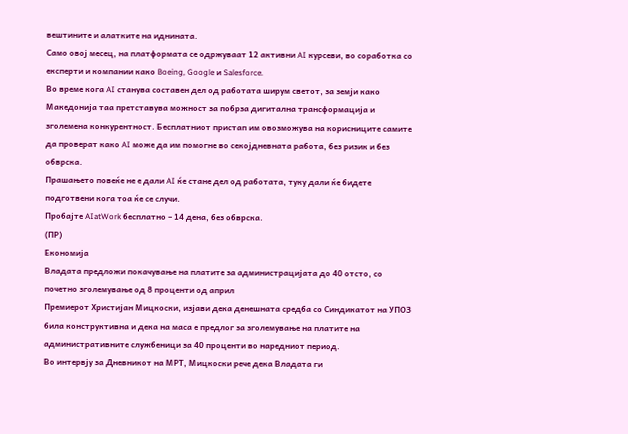вештините и алатките на иднината.
Само овој месец, на платформата се одржуваат 12 активни AI курсеви, во соработка со експерти и компании како Boeing, Google и Salesforce.
Во време кога AI станува составен дел од работата ширум светот, за земји како Македонија таа претставува можност за побрза дигитална трансформација и зголемена конкурентност. Бесплатниот пристап им овозможува на корисниците самите да проверат како AI може да им помогне во секојдневната работа, без ризик и без обврска.
Прашањето повеќе не е дали AI ќе стане дел од работата, туку дали ќе бидете подготвени кога тоа ќе се случи.
Пробајте AIatWork бесплатно – 14 дена, без обврска.
(ПР)
Економија
Владата предложи покачување на платите за администрацијата до 40 отсто, со почетно зголемување од 8 проценти од април
Премиерот Христијан Мицкоски, изјави дека денешната средба со Синдикатот на УПОЗ била конструктивна и дека на маса е предлог за зголемување на платите на административните службеници за 40 проценти во наредниот период.
Во интервју за Дневникот на МРТ, Мицкоски рече дека Владата ги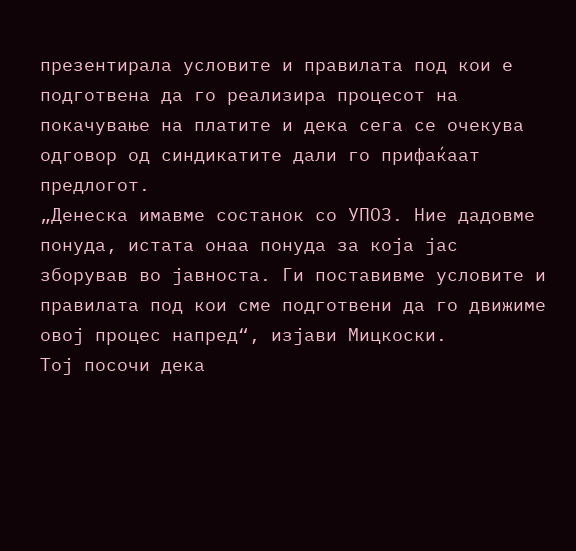презентирала условите и правилата под кои е подготвена да го реализира процесот на покачување на платите и дека сега се очекува одговор од синдикатите дали го прифаќаат предлогот.
„Денеска имавме состанок со УПОЗ. Ние дадовме понуда, истата онаа понуда за која јас зборував во јавноста. Ги поставивме условите и правилата под кои сме подготвени да го движиме овој процес напред“, изјави Мицкоски.
Тој посочи дека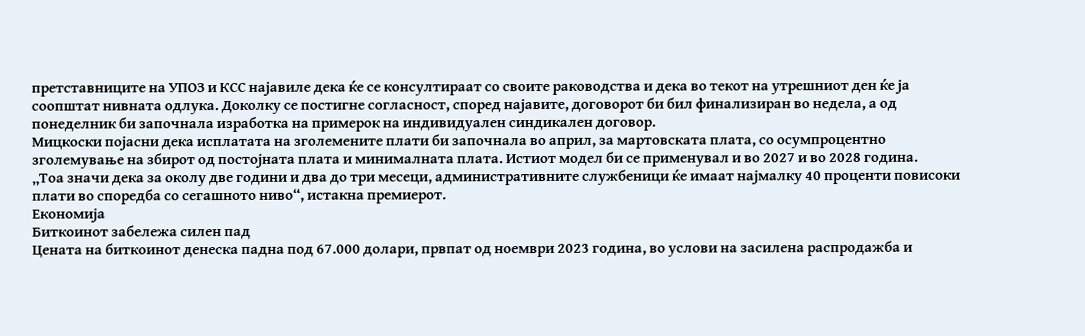претставниците на УПОЗ и КСС најавиле дека ќе се консултираат со своите раководства и дека во текот на утрешниот ден ќе ја соопштат нивната одлука. Доколку се постигне согласност, според најавите, договорот би бил финализиран во недела, а од понеделник би започнала изработка на примерок на индивидуален синдикален договор.
Мицкоски појасни дека исплатата на зголемените плати би започнала во април, за мартовската плата, со осумпроцентно зголемување на збирот од постојната плата и минималната плата. Истиот модел би се применувал и во 2027 и во 2028 година.
„Тоа значи дека за околу две години и два до три месеци, административните службеници ќе имаат најмалку 40 проценти повисоки плати во споредба со сегашното ниво“, истакна премиерот.
Економија
Биткоинот забележа силен пад
Цената на биткоинот денеска падна под 67.000 долари, првпат од ноември 2023 година, во услови на засилена распродажба и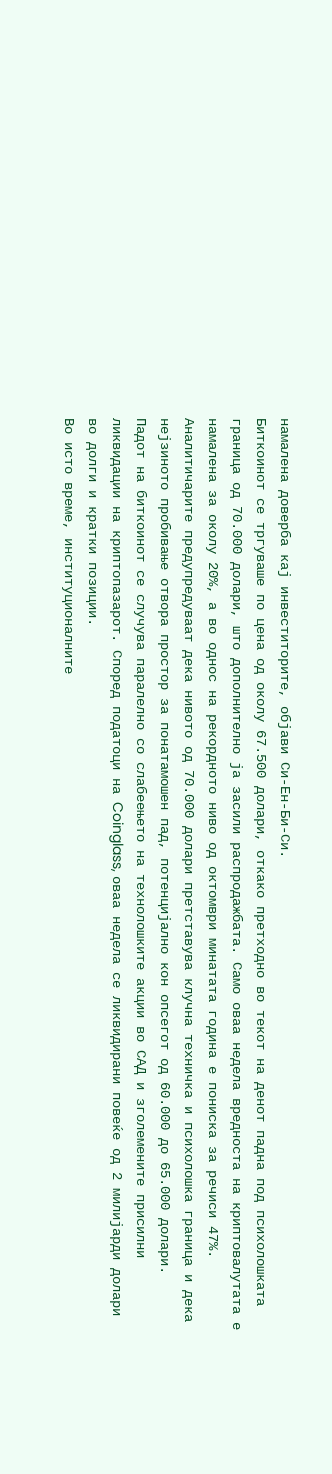намалена доверба кај инвеститорите, објави Си-Ен-Би-Си.
Биткоинот се тргуваше по цена од околу 67.500 долари, откако претходно во текот на денот падна под психолошката граница од 70.000 долари, што дополнително ја засили распродажбата. Само оваа недела вредноста на криптовалутата е намалена за околу 20%, а во однос на рекордното ниво од октомври минатата година е пониска за речиси 47%.
Аналитичарите предупредуваат дека нивото од 70.000 долари претставува клучна техничка и психолошка граница и дека нејзиното пробивање отвора простор за понатамошен пад, потенцијално кон опсегот од 60.000 до 65.000 долари.
Падот на биткоинот се случува паралелно со слабеењето на технолошките акции во САД и зголемените присилни ликвидации на криптопазарот. Според податоци на Coinglass, оваа недела се ликвидирани повеќе од 2 милијарди долари во долги и кратки позиции.
Во исто време, институционалните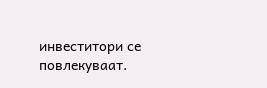инвеститори се повлекуваат.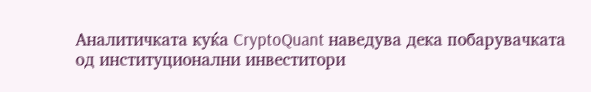Аналитичката куќа CryptoQuant наведува дека побарувачката од институционални инвеститори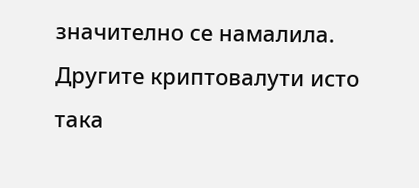значително се намалила. Другите криптовалути исто така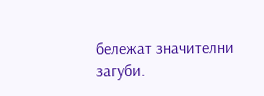бележат значителни загуби.